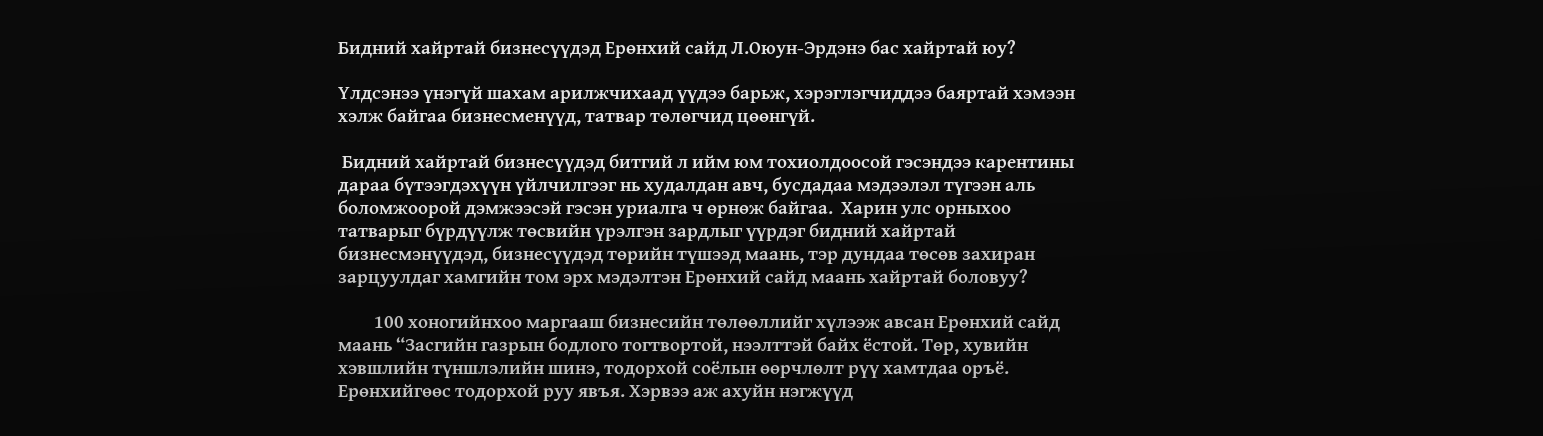Бидний хайртай бизнесүүдэд Ерөнхий сайд Л.Оюун-Эрдэнэ бас хайртай юу?

Үлдсэнээ үнэгүй шахам арилжчихаад үүдээ барьж, хэрэглэгчиддээ баяртай хэмээн хэлж байгаа бизнесменүүд, татвар төлөгчид цөөнгүй.

 Бидний хайртай бизнесүүдэд битгий л ийм юм тохиолдоосой гэсэндээ карентины дараа бүтээгдэхүүн үйлчилгээг нь худалдан авч, бусдадаа мэдээлэл түгээн аль боломжоорой дэмжээсэй гэсэн уриалга ч өрнөж байгаа.  Харин улс орныхоо татварыг бүрдүүлж төсвийн үрэлгэн зардлыг үүрдэг бидний хайртай бизнесмэнүүдэд, бизнесүүдэд төрийн түшээд маань, тэр дундаа төсөв захиран зарцуулдаг хамгийн том эрх мэдэлтэн Ерөнхий сайд маань хайртай боловуу?

         100 хоногийнхоо маргааш бизнесийн төлөөллийг хүлээж авсан Ерөнхий сайд маань “Засгийн газрын бодлого тогтвортой, нээлттэй байх ёстой. Төр, хувийн хэвшлийн түншлэлийн шинэ, тодорхой соёлын өөрчлөлт рүү хамтдаа оръё. Ерөнхийгөөс тодорхой руу явъя. Хэрвээ аж ахуйн нэгжүүд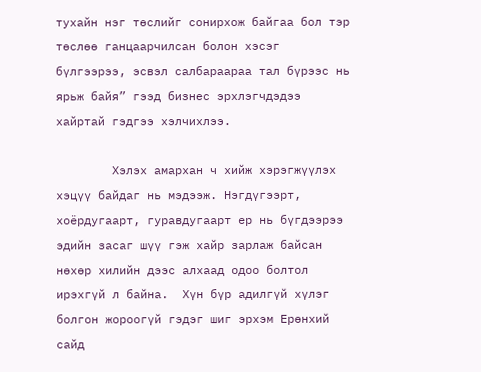тухайн нэг төслийг сонирхож байгаа бол тэр төслөө ганцаарчилсан болон хэсэг бүлгээрээ, эсвэл салбараараа тал бүрээс нь ярьж байя” гээд бизнес эрхлэгчдэдээ хайртай гэдгээ хэлчихлээ.

        Хэлэх амархан ч хийж хэрэгжүүлэх хэцүү байдаг нь мэдээж. Нэгдүгээрт, хоёрдугаарт, гуравдугаарт ер нь бүгдээрээ эдийн засаг шүү гэж хайр зарлаж байсан нөхөр хилийн дээс алхаад одоо болтол ирэхгүй л байна.  Хүн бүр адилгүй хүлэг болгон жороогүй гэдэг шиг эрхэм Ерөнхий сайд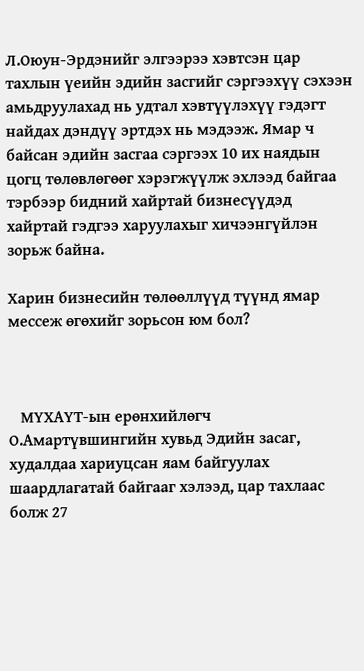Л.Оюун-Эрдэнийг элгээрээ хэвтсэн цар тахлын үеийн эдийн засгийг сэргээхүү сэхээн амьдруулахад нь удтал хэвтүүлэхүү гэдэгт найдах дэндүү эртдэх нь мэдээж. Ямар ч байсан эдийн засгаа сэргээх 10 их наядын цогц төлөвлөгөөг хэрэгжүүлж эхлээд байгаа тэрбээр бидний хайртай бизнесүүдэд хайртай гэдгээ харуулахыг хичээнгүйлэн зорьж байна.

Харин бизнесийн төлөөллүүд түүнд ямар мессеж өгөхийг зорьсон юм бол?



   МҮХАҮТ-ын ерөнхийлөгч О.Амартүвшингийн хувьд Эдийн засаг, худалдаа хариуцсан яам байгуулах шаардлагатай байгааг хэлээд, цар тахлаас болж 27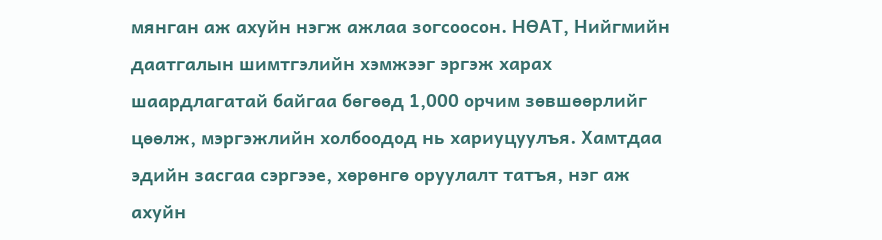мянган аж ахуйн нэгж ажлаа зогсоосон. НӨАТ, Нийгмийн даатгалын шимтгэлийн хэмжээг эргэж харах шаардлагатай байгаа бөгөөд 1,000 орчим зөвшөөрлийг цөөлж, мэргэжлийн холбоодод нь хариуцуулъя. Хамтдаа эдийн засгаа сэргээе, хөрөнгө оруулалт татъя, нэг аж ахуйн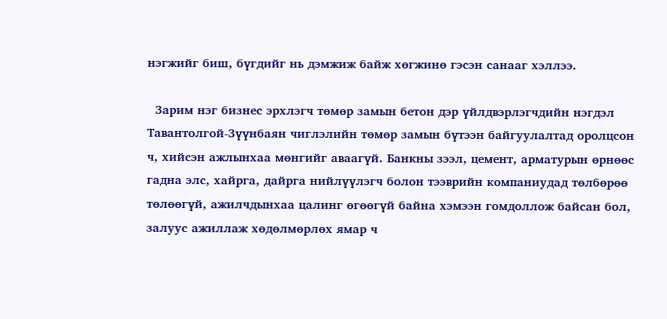нэгжийг биш, бүгдийг нь дэмжиж байж хөгжинө гэсэн санааг хэллээ.

  Зарим нэг бизнес эрхлэгч төмөр замын бетон дэр үйлдвэрлэгчдийн нэгдэл Тавантолгой-Зүүнбаян чиглэлийн төмөр замын бүтээн байгуулалтад оролцсон ч, хийсэн ажлынхаа мөнгийг аваагүй. Банкны зээл, цемент, арматурын өрнөөс гадна элс, хайрга, дайрга нийлүүлэгч болон тээврийн компаниудад төлбөрөө төлөөгүй, ажилчдынхаа цалинг өгөөгүй байна хэмээн гомдоллож байсан бол, залуус ажиллаж хөдөлмөрлөх ямар ч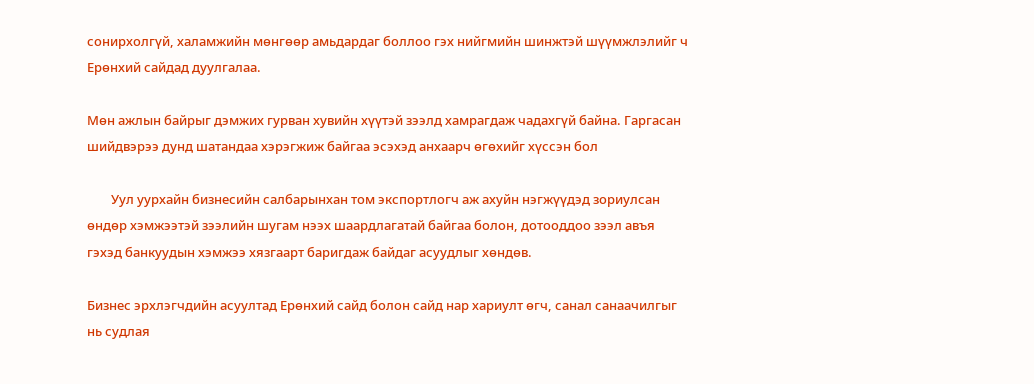сонирхолгүй, халамжийн мөнгөөр амьдардаг боллоо гэх нийгмийн шинжтэй шүүмжлэлийг ч Ерөнхий сайдад дуулгалаа.

Мөн ажлын байрыг дэмжих гурван хувийн хүүтэй зээлд хамрагдаж чадахгүй байна. Гаргасан шийдвэрээ дунд шатандаа хэрэгжиж байгаа эсэхэд анхаарч өгөхийг хүссэн бол

        Уул уурхайн бизнесийн салбарынхан том экспортлогч аж ахуйн нэгжүүдэд зориулсан өндөр хэмжээтэй зээлийн шугам нээх шаардлагатай байгаа болон, дотооддоо зээл авъя гэхэд банкуудын хэмжээ хязгаарт баригдаж байдаг асуудлыг хөндөв.

Бизнес эрхлэгчдийн асуултад Ерөнхий сайд болон сайд нар хариулт өгч, санал санаачилгыг нь судлая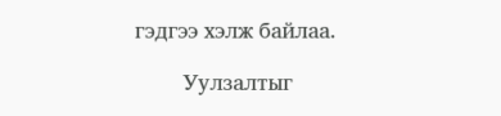гэдгээ хэлж байлаа.

        Уулзалтыг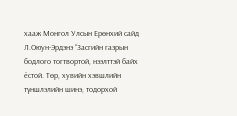хааж Монгол Улсын Ерөнхий сайд Л.Оюун-Эрдэнэ “Засгийн газрын бодлого тогтвортой, нээлттэй байх ёстой. Төр, хувийн хэвшлийн түншлэлийн шинэ, тодорхой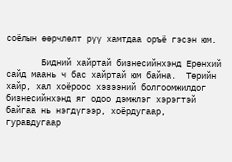соёлын өөрчлөлт рүү хамтдаа оръё гэсэн юм.

       Бидний хайртай бизнесийнхэнд Ерөнхий сайд маань ч бас хайртай юм байна.  Төрийн хайр, хал хоёроос хэзээний болгоомжилдог бизнесийнхэнд яг одоо дэмжлэг хэрэгтэй байгаа нь нэгдүгээр, хоёрдугаар, гуравдугаар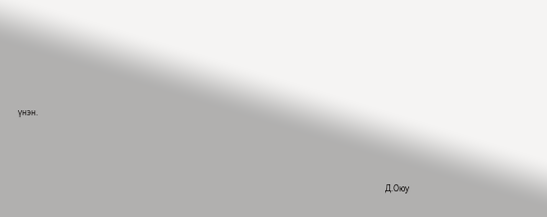үнэн.



                                                                                                                                                                                        Д.Оюу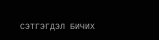СЭТГЭГДЭЛ БИЧИХ